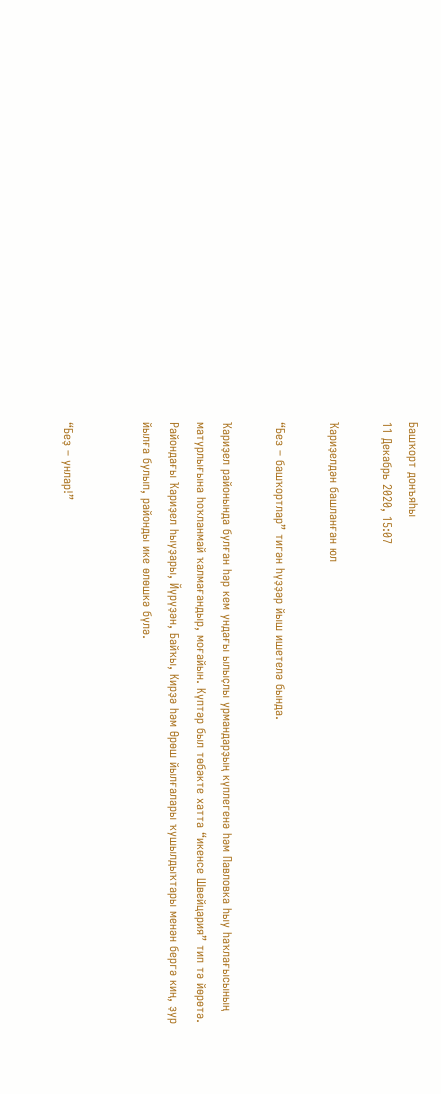Башҡорт донъяһы
11 Декабрь 2020, 15:07

Ҡариҙелдән башланған юл

“Без – башҡортлар” тигән һүҙҙәр йыш ишетелә бында.

Ҡариҙел районында булған һәр кем ундағы ылыҫлы урмандарҙың күплегенә һәм Павловка һыу һаҡлағысының матурлығына һоҡланмай ҡалмағандыр, моғайын. Күптәр был төбәкте хатта “икенсе Швейцария” тип тә йөрөтә. Райондағы Ҡариҙел һыуҙары, Йүрүҙән, Байҡы, Кирҙә һәм Өрөш йылғалары ҡушылдыҡтары менән бергә киң, ҙур йылға булып, районды ике өлөшкә бүлә.


“Беҙ – унлар!”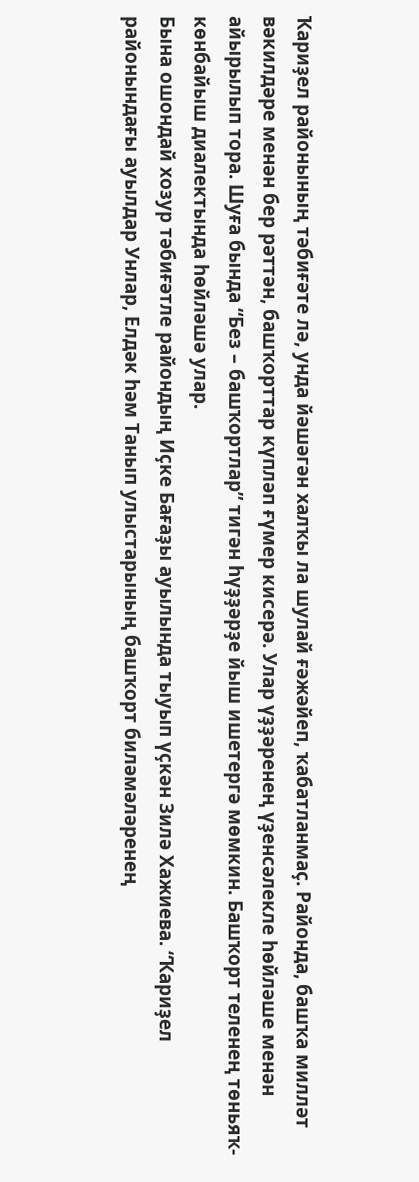Ҡариҙел районының тәбиғәте лә, унда йәшәгән халҡы ла шулай ғәжәйеп, ҡабатланмаҫ. Районда, башҡа милләт вәкилдәре менән бер рәттән, башҡорттар күпләп ғүмер кисерә. Улар үҙҙәренең үҙенсәлекле һөйләше менән айырылып тора. Шуға бында “Без – башҡортлар” тигән һүҙҙәрҙе йыш ишетергә мөмкин. Башҡорт теленең төньяҡ-көнбайыш диалектында һөйләшә улар.
Бына ошондай хозур тәбиғәтле райондың Иҫке Бағаҙы ауылында тыуып үҫкән Зилә Хажиева. “Ҡариҙел районындағы ауылдар Унлар, Елдәк һәм Танып улыстарының башҡорт биләмәләренең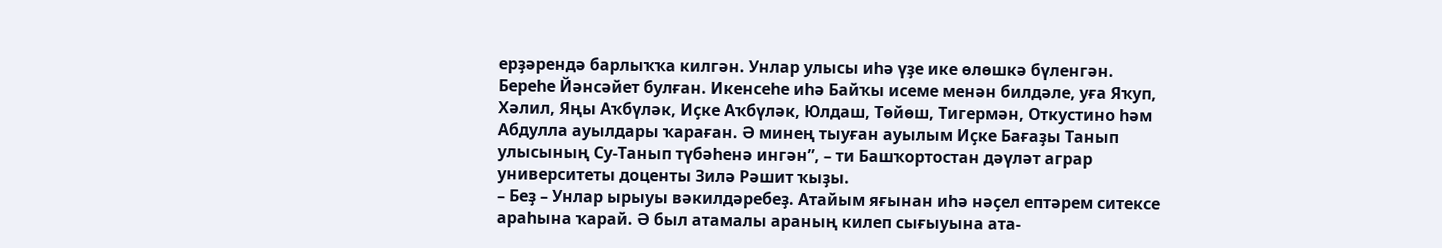ерҙәрендә барлыҡҡа килгән. Унлар улысы иһә үҙе ике өлөшкә бүленгән. Береһе Йәнсәйет булған. Икенсеһе иһә Байҡы исеме менән билдәле, уға Яҡуп, Хәлил, Яңы Аҡбүләк, Иҫке Аҡбүләк, Юлдаш, Төйөш, Тигермән, Откустино һәм Абдулла ауылдары ҡараған. Ә минең тыуған ауылым Иҫке Бағаҙы Танып улысының Су-Танып түбәһенә ингән”, – ти Башҡортостан дәүләт аграр университеты доценты Зилә Рәшит ҡыҙы.
– Беҙ – Унлар ырыуы вәкилдәребеҙ. Атайым яғынан иһә нәҫел ептәрем ситексе араһына ҡарай. Ә был атамалы араның килеп сығыуына ата-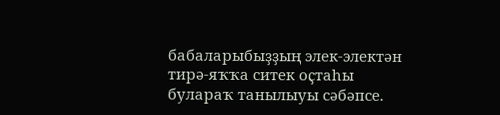бабаларыбыҙҙың элек-электән тирә-яҡҡа ситек оҫтаһы булараҡ танылыуы сәбәпсе.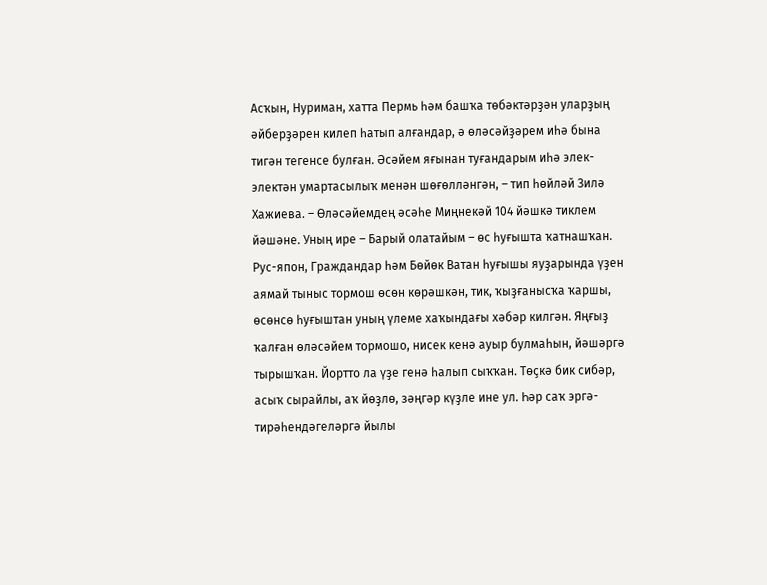Асҡын, Нуриман, хатта Пермь һәм башҡа төбәктәрҙән уларҙың әйберҙәрен килеп һатып алғандар, ә өләсәйҙәрем иһә бына тигән тегенсе булған. Әсәйем яғынан туғандарым иһә элек-электән умартасылыҡ менән шөғөлләнгән, – тип һөйләй Зилә Хажиева. – Өләсәйемдең әсәһе Миңнекәй 104 йәшкә тиклем йәшәне. Уның ире – Барый олатайым – өс һуғышта ҡатнашҡан. Рус-япон, Граждандар һәм Бөйөк Ватан һуғышы яуҙарында үҙен аямай тыныс тормош өсөн көрәшкән, тик, ҡыҙғанысҡа ҡаршы, өсөнсө һуғыштан уның үлеме хаҡындағы хәбәр килгән. Яңғыҙ ҡалған өләсәйем тормошо, нисек кенә ауыр булмаһын, йәшәргә тырышҡан. Йортто ла үҙе генә һалып сыҡҡан. Төҫкә бик сибәр, асыҡ сырайлы, аҡ йөҙлө, зәңгәр күҙле ине ул. Һәр саҡ эргә-тирәһендәгеләргә йылы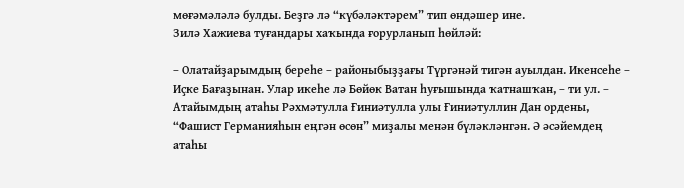мөғәмәләлә булды. Беҙгә лә “күбәләктәрем” тип өндәшер ине.
Зилә Хажиева туғандары хаҡында ғорурланып һөйләй:

– Олатайҙарымдың береһе – районыбыҙҙағы Түргәнәй тигән ауылдан. Икенсеһе – Иҫке Бағаҙынан. Улар икеһе лә Бөйөк Ватан һуғышында ҡатнашҡан, – ти ул. – Атайымдың атаһы Рәхмәтулла Ғиниәтулла улы Ғиниәтуллин Дан ордены, “Фашист Германияһын еңгән өсөн” миҙалы менән бүләкләнгән. Ә әсәйемдең атаһы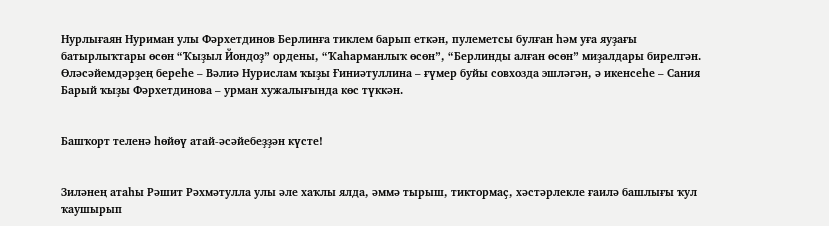Нурлығаян Нуриман улы Фәрхетдинов Берлинға тиклем барып еткән, пулеметсы булған һәм уға яуҙағы батырлыҡтары өсөн “Ҡыҙыл Йондоҙ” ордены, “Ҡаһарманлыҡ өсөн”, “Берлинды алған өсөн” миҙалдары бирелгән. Өләсәйемдәрҙең береһе – Вәлиә Нурислам ҡыҙы Ғиниәтуллина – ғүмер буйы совхозда эшләгән, ә икенсеһе – Сания Барый ҡыҙы Фәрхетдинова – урман хужалығында көс түккән.


Башҡорт теленә һөйөү атай-әсәйебеҙҙән күсте!


Зиләнең атаһы Рәшит Рәхмәтулла улы әле хаҡлы ялда, әммә тырыш, тиктормаҫ, хәстәрлекле ғаилә башлығы ҡул ҡаушырып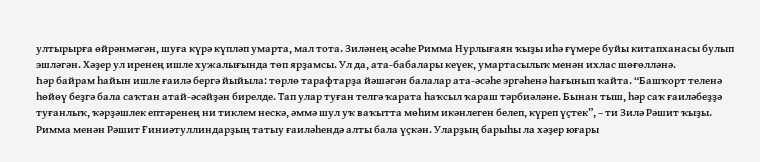ултырырға өйрәнмәгән, шуға күрә күпләп умарта, мал тота. Зиләнең әсәһе Римма Нурлығаян ҡыҙы иһә ғүмере буйы китапханасы булып эшләгән. Хәҙер ул иренең ишле хужалығында төп ярҙамсы. Ул да, ата-бабалары кеүек, умартасылыҡ менән ихлас шөғөлләнә.
Һәр байрам һайын ишле ғаилә бергә йыйыла: төрлө тарафтарҙа йәшәгән балалар ата-әсәһе эргәһенә һағынып ҡайта. “Башҡорт теленә һөйөү беҙгә бала саҡтан атай-әсәйҙән бирелде. Тап улар туған телгә ҡарата һаҡсыл ҡараш тәрбиәләне. Бынан тыш, һәр саҡ ғаиләбеҙҙә туғанлыҡ, ҡәрҙәшлек ептәренең ни тиклем нескә, әммә шул уҡ ваҡытта мөһим икәнлеген белеп, күреп үҫтек”, – ти Зилә Рәшит ҡыҙы.
Римма менән Рәшит Ғиниәтуллиндарҙың татыу ғаиләһендә алты бала үҫкән. Уларҙың барыһы ла хәҙер юғары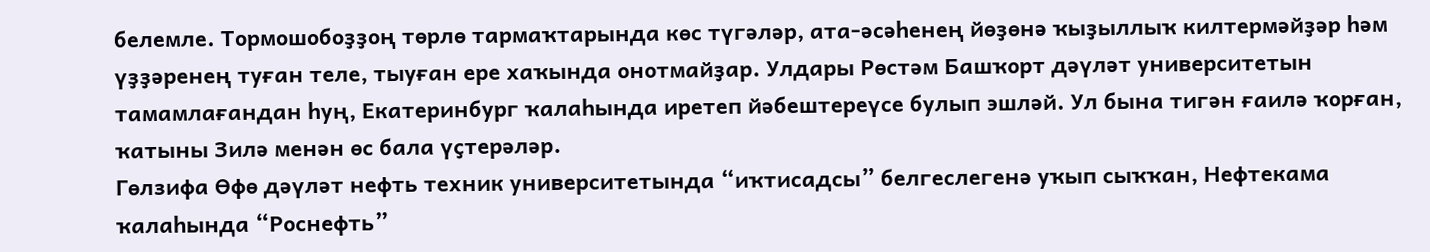белемле. Тормошобоҙҙоң төрлө тармаҡтарында көс түгәләр, ата-әсәһенең йөҙөнә ҡыҙыллыҡ килтермәйҙәр һәм үҙҙәренең туған теле, тыуған ере хаҡында онотмайҙар. Улдары Рөстәм Башҡорт дәүләт университетын тамамлағандан һуң, Екатеринбург ҡалаһында иретеп йәбештереүсе булып эшләй. Ул бына тигән ғаилә ҡорған, ҡатыны Зилә менән өс бала үҫтерәләр.
Гөлзифа Өфө дәүләт нефть техник университетында “иҡтисадсы” белгеслегенә уҡып сыҡҡан, Нефтекама ҡалаһында “Роснефть”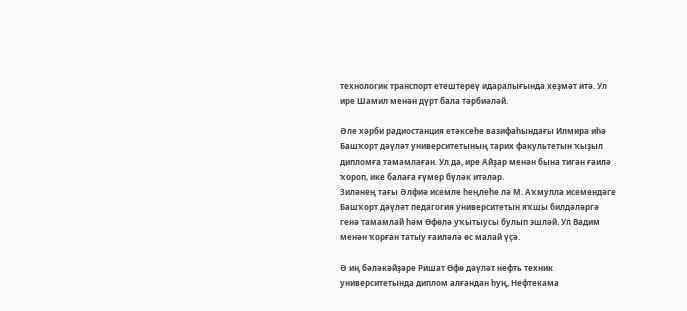технологик транспорт етештереү идаралығында хеҙмәт итә. Ул ире Шамил менән дүрт бала тәрбиәләй.

Әле хәрби радиостанция етәксеһе вазифаһындағы Илмира иһә Башҡорт дәүләт университетының тарих факультетын ҡыҙыл дипломға тамамлаған. Ул да, ире Айҙар менән бына тигән ғаилә ҡороп, ике балаға ғүмер бүләк итәләр.
Зиләнең тағы Әлфиә исемле һеңлеһе лә М. Аҡмулла исемендәге Башҡорт дәүләт педагогия университетын яҡшы билдәләргә генә тамамлай һәм Өфөлә уҡытыусы булып эшләй. Ул Вадим менән ҡорған татыу ғаиләлә өс малай үҫә.

Ә иң бәләкәйҙәре Ришат Өфө дәүләт нефть техник университетында диплом алғандан һуң, Нефтекама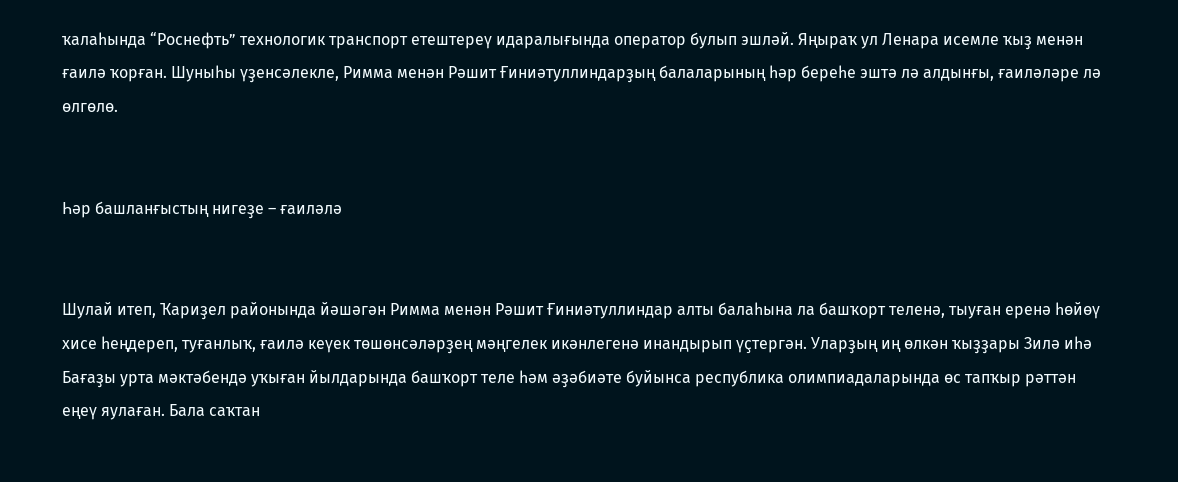ҡалаһында “Роснефть” технологик транспорт етештереү идаралығында оператор булып эшләй. Яңыраҡ ул Ленара исемле ҡыҙ менән ғаилә ҡорған. Шуныһы үҙенсәлекле, Римма менән Рәшит Ғиниәтуллиндарҙың балаларының һәр береһе эштә лә алдынғы, ғаиләләре лә өлгөлө.


Һәр башланғыстың нигеҙе – ғаиләлә


Шулай итеп, Ҡариҙел районында йәшәгән Римма менән Рәшит Ғиниәтуллиндар алты балаһына ла башҡорт теленә, тыуған еренә һөйөү хисе һеңдереп, туғанлыҡ, ғаилә кеүек төшөнсәләрҙең мәңгелек икәнлегенә инандырып үҫтергән. Уларҙың иң өлкән ҡыҙҙары Зилә иһә Бағаҙы урта мәктәбендә уҡыған йылдарында башҡорт теле һәм әҙәбиәте буйынса республика олимпиадаларында өс тапҡыр рәттән еңеү яулаған. Бала саҡтан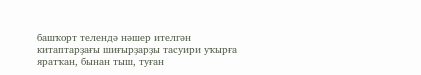башҡорт телендә нәшер ителгән китаптарҙағы шиғырҙарҙы тасуири уҡырға яратҡан, бынан тыш, туған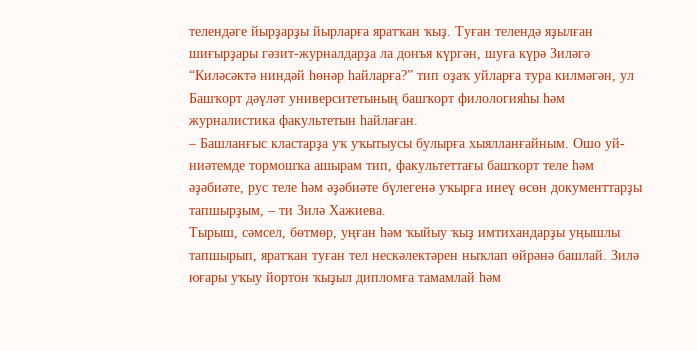телендәге йырҙарҙы йырларға яратҡан ҡыҙ. Туған телендә яҙылған шиғырҙары гәзит-журналдарҙа ла донъя күргән, шуға күрә Зиләгә “Киләсәктә ниндәй һөнәр һайларға?” тип оҙаҡ уйларға тура килмәгән, ул Башҡорт дәүләт университетының башҡорт филологияһы һәм журналистика факультетын һайлаған.
– Башланғыс кластарҙа уҡ уҡытыусы булырға хыялланғайным. Ошо уй-ниәтемде тормошҡа ашырам тип, факультеттағы башҡорт теле һәм әҙәбиәте, рус теле һәм әҙәбиәте бүлегенә уҡырға инеү өсөн документтарҙы тапшырҙым, – ти Зилә Хажиева.
Тырыш, сәмсел, бөтмөр, уңған һәм ҡыйыу ҡыҙ имтихандарҙы уңышлы тапшырып, яратҡан туған тел нескәлектәрен ныҡлап өйрәнә башлай. Зилә юғары уҡыу йортон ҡыҙыл дипломға тамамлай һәм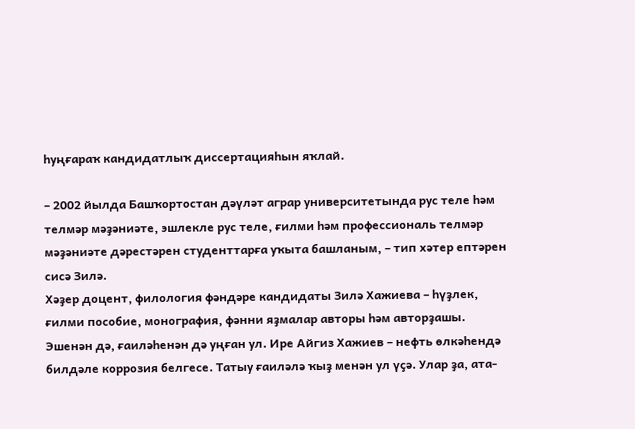һуңғараҡ кандидатлыҡ диссертацияһын яҡлай.

– 2002 йылда Башҡортостан дәүләт аграр университетында рус теле һәм телмәр мәҙәниәте, эшлекле рус теле, ғилми һәм профессиональ телмәр мәҙәниәте дәрестәрен студенттарға уҡыта башланым, – тип хәтер ептәрен сисә Зилә.
Хәҙер доцент, филология фәндәре кандидаты Зилә Хажиева – һүҙлек, ғилми пособие, монография, фәнни яҙмалар авторы һәм авторҙашы. Эшенән дә, ғаиләһенән дә уңған ул. Ире Айгиз Хажиев – нефть өлкәһендә билдәле коррозия белгесе. Татыу ғаиләлә ҡыҙ менән ул үҫә. Улар ҙа, ата-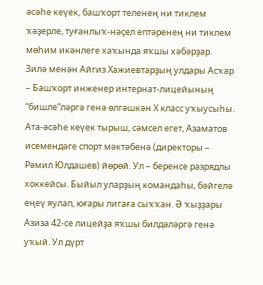әсәһе кеүек, башҡорт теленең ни тиклем ҡәҙерле, туғанлыҡ-нәҫел ептәренең ни тиклем мөһим икәнлеге хаҡында яҡшы хәбәрҙар.
Зилә менән Айгиз Хажиевтарҙың улдары Асҡар – Башҡорт инженер интернат-лицейының “бишле”ләргә генә өлгәшкән X класс уҡыусыһы. Ата-әсәһе кеүек тырыш, сәмсел егет, Азаматов исемендәге спорт мәктәбенә (директоры – Рәмил Юлдашев) йөрөй. Ул – беренсе разрядлы хоккейсы. Быйыл уларҙың командаһы, бәйгелә еңеү яулап, юғары лигаға сыҡҡан. Ә ҡыҙҙары Азиза 42-се лицейҙа яҡшы билдәләргә генә уҡый. Ул дүрт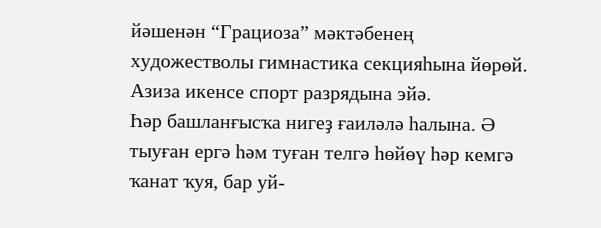йәшенән “Грациоза” мәктәбенең художестволы гимнастика секцияһына йөрөй. Азиза икенсе спорт разрядына эйә.
Һәр башланғысҡа нигеҙ ғаиләлә һалына. Ә тыуған ергә һәм туған телгә һөйөү һәр кемгә ҡанат ҡуя, бар уй-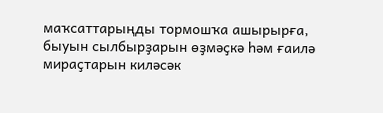маҡсаттарыңды тормошҡа ашырырға, быуын сылбырҙарын өҙмәҫкә һәм ғаилә мираҫтарын киләсәк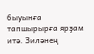быуынға тапшырырға ярҙам итә. Зиләнең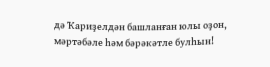дә Ҡариҙелдән башланған юлы оҙон, мәртәбәле һәм бәрәкәтле булһын!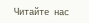Читайте нас